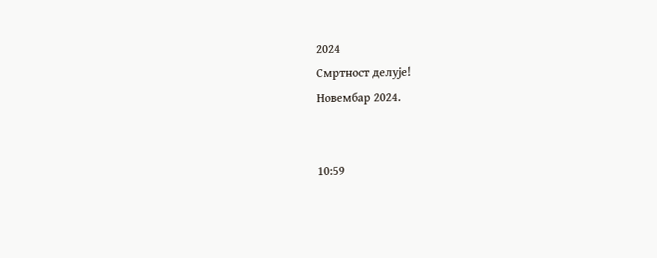2024
Смртност делује!
Новембар 2024.


10:59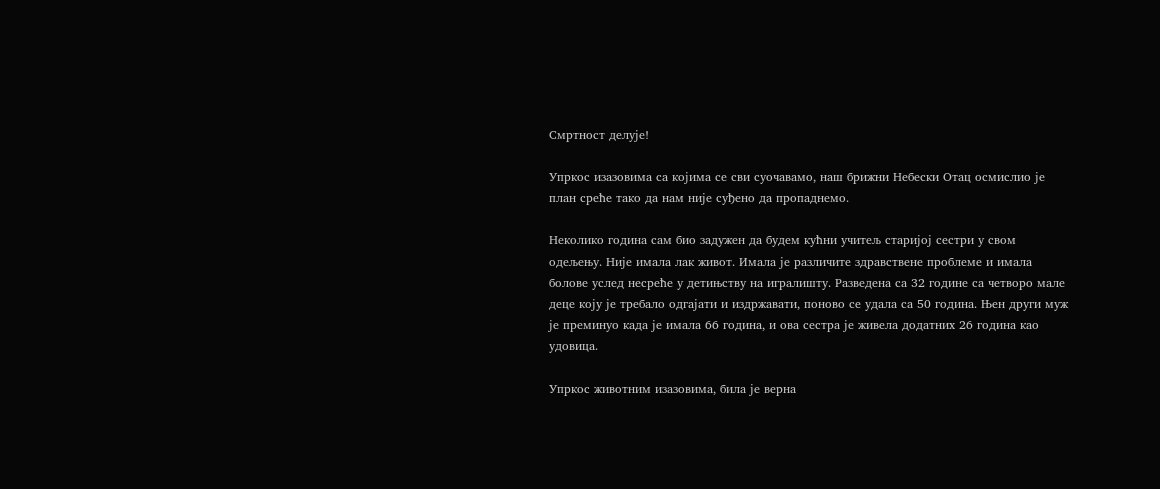Смртност делује!

Упркос изазовима са којима се сви суочавамо, наш брижни Небески Отац осмислио је план среће тако да нам није суђено да пропаднемо.

Неколико година сам био задужен да будем кућни учитељ старијој сестри у свом одељењу. Није имала лак живот. Имала је различите здравствене проблеме и имала болове услед несреће у детињству на игралишту. Разведена са 32 године са четворо мале деце коју је требало одгајати и издржавати, поново се удала са 50 година. Њен други муж је преминуо када је имала 66 година, и ова сестра је живела додатних 26 година као удовица.

Упркос животним изазовима, била је верна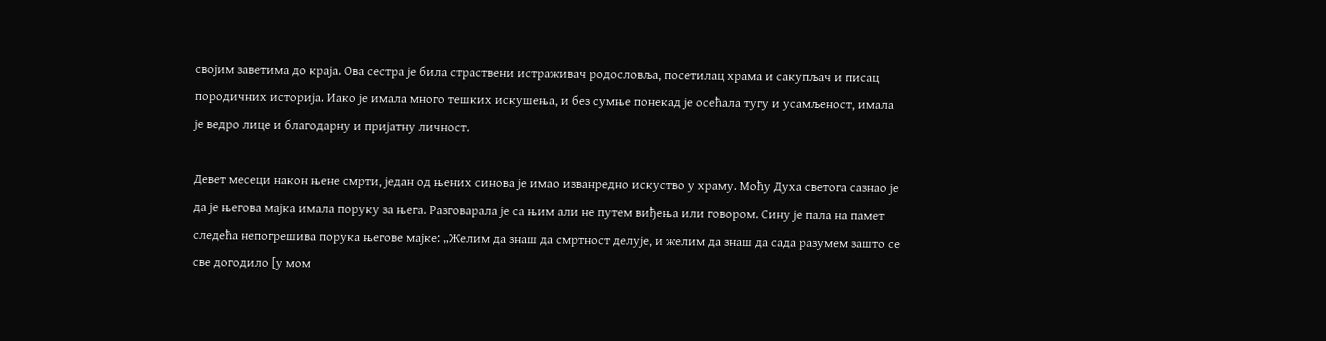својим заветима до краја. Ова сестра је била страствени истраживач родословља, посетилац храма и сакупљач и писац породичних историја. Иако је имала много тешких искушења, и без сумње понекад је осећала тугу и усамљеност, имала је ведро лице и благодарну и пријатну личност.

Девет месеци након њене смрти, један од њених синова је имао изванредно искуство у храму. Моћу Духа светога сазнао је да је његова мајка имала поруку за њега. Разговарала је са њим али не путем виђења или говором. Сину је пала на памет следећа непогрешива порука његове мајке: „Желим да знаш да смртност делује, и желим да знаш да сада разумем зашто се све догодило [у мом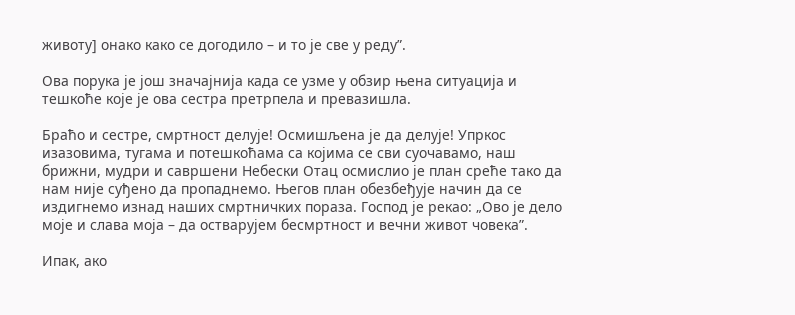животу] онако како се догодило – и то је све у реду”.

Ова порука је још значајнија када се узме у обзир њена ситуација и тешкоће које је ова сестра претрпела и превазишла.

Браћо и сестре, смртност делује! Осмишљена је да делује! Упркос изазовима, тугама и потешкоћама са којима се сви суочавамо, наш брижни, мудри и савршени Небески Отац осмислио је план среће тако да нам није суђено да пропаднемо. Његов план обезбеђује начин да се издигнемо изнад наших смртничких пораза. Господ је рекао: „Ово jе дело моjе и слава моjа – да остварујем бесмртност и вечни живот човека”.

Ипак, ако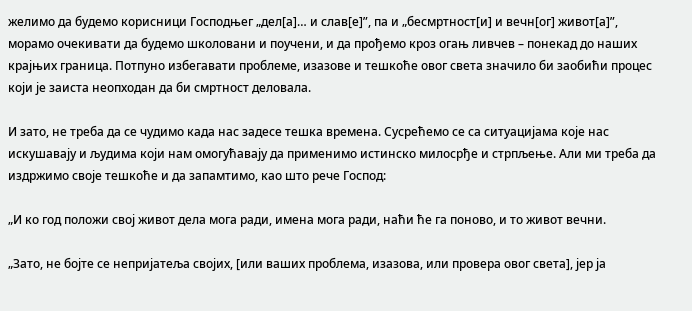желимо да будемо корисници Господњег „дел[а]… и слав[е]”, па и „бесмртност[и] и вечн[ог] живот[а]”, морамо очекивати да будемо школовани и поучени, и да прођемо кроз огањ ливчев – понекад до наших крајњих граница. Потпуно избегавати проблеме, изазове и тешкоће овог света значило би заобићи процес који је заиста неопходан да би смртност деловала.

И зато, не треба да се чудимо када нас задесе тешка времена. Сусрећемо се са ситуацијама које нас искушавају и људима који нам омогућавају да применимо истинско милосрђе и стрпљење. Али ми треба да издржимо своје тешкоће и да запамтимо, као што рече Господ:

„И ко год положи свој живот дела мога ради, имена мога ради, наћи ће га поново, и то живот вечни.

„Зато, не бојте се непријатеља својих, [или ваших проблема, изазова, или провера овог света], јер ја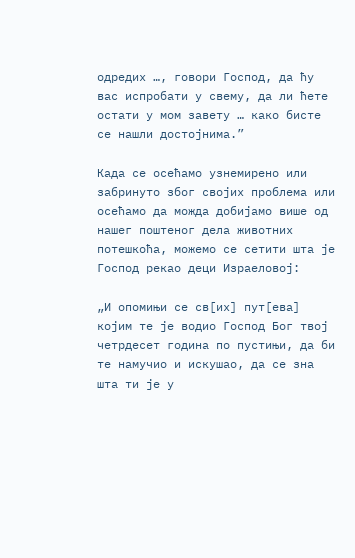одредих …, говори Господ, да ћу вас испробати у свему, да ли ћете остати у мом завету … како бисте се нашли достојнима.”

Када се осећамо узнемирено или забринуто због својих проблема или осећамо да можда добијамо више од нашег поштеног дела животних потешкоћа, можемо се сетити шта је Господ рекао деци Израеловој:

„И опомињи се св[их] пут[ева] којим те је водио Господ Бог твој четрдесет година по пустињи, да би те намучио и искушао, да се зна шта ти је у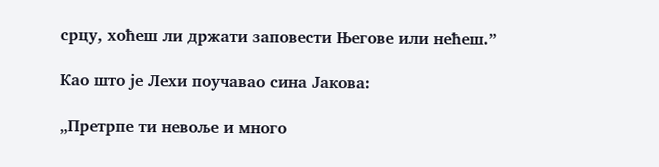срцу, хоћеш ли држати заповести Његове или нећеш.”

Као што је Лехи поучавао сина Јакова:

„Претрпе ти невоље и много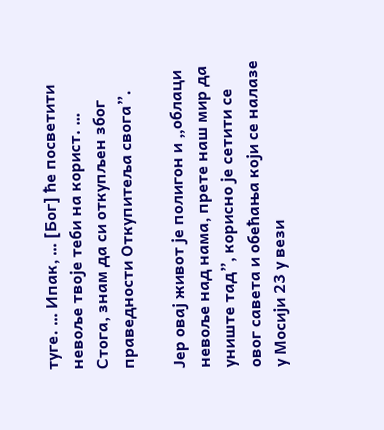туге. … Ипак, … [Бог] ће посветити невоље твоје теби на корист. … Стога, знам да си откупљен због праведности Откупитеља свога”.

Јер овај живот је полигон и „облаци невоље над нама, прете наш мир да униште тад”, корисно је сетити се овог савета и обећања који се налазе у Мосији 23 у вези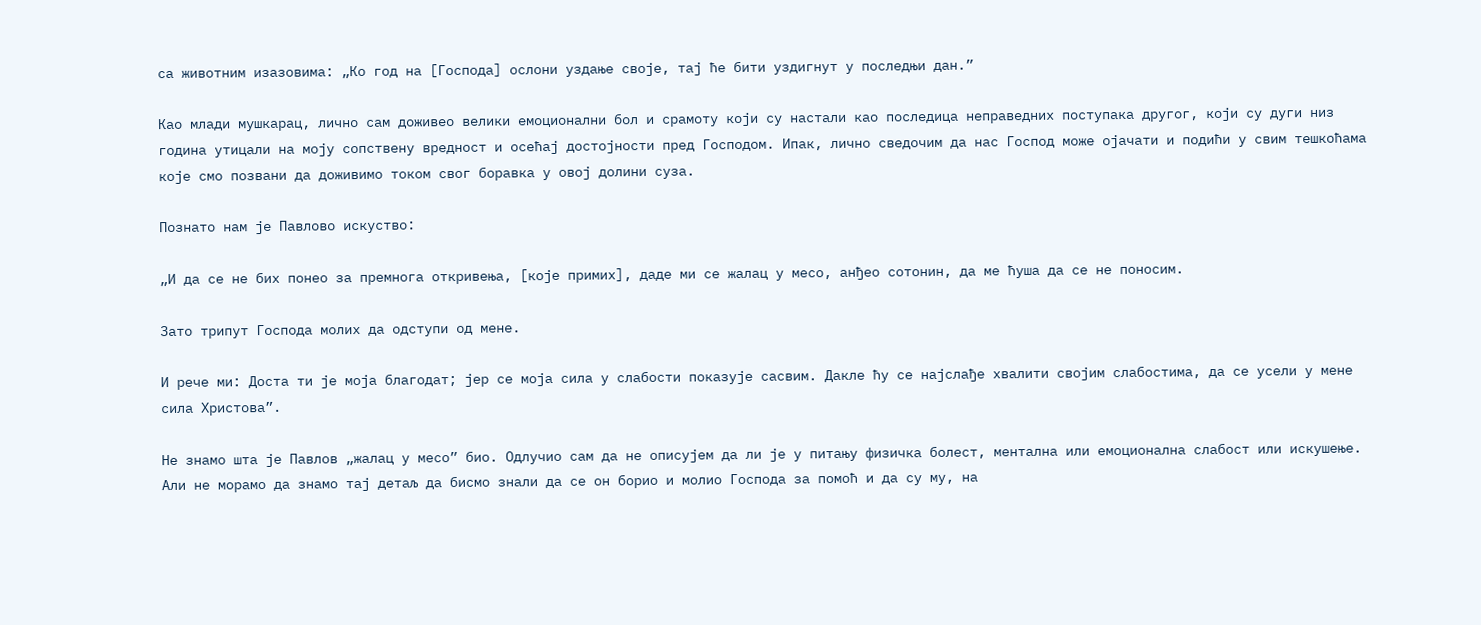са животним изазовима: „Ко год на [Господа] ослони уздање своје, тај ће бити уздигнут у последњи дан.”

Као млади мушкарац, лично сам доживео велики емоционални бол и срамоту који су настали као последица неправедних поступака другог, који су дуги низ година утицали на моју сопствену вредност и осећај достојности пред Господом. Ипак, лично сведочим да нас Господ може ојачати и подићи у свим тешкоћама које смо позвани да доживимо током свог боравка у овој долини суза.

Познато нам је Павлово искуство:

„И да се не бих понео за премнога откривења, [које примих], даде ми се жалац у месо, анђео сотонин, да ме ћуша да се не поносим.

Зато трипут Господа молих да одступи од мене.

И рече ми: Доста ти је моја благодат; јер се моја сила у слабости показује сасвим. Дакле ћу се наjслађе хвалити своjим слабостима, да се усели у мене сила Христова”.

Не знамо шта је Павлов „жалац у месо” био. Одлучио сам да не описујем да ли је у питању физичка болест, ментална или емоционална слабост или искушење. Али не морамо да знамо тај детаљ да бисмо знали да се он борио и молио Господа за помоћ и да су му, на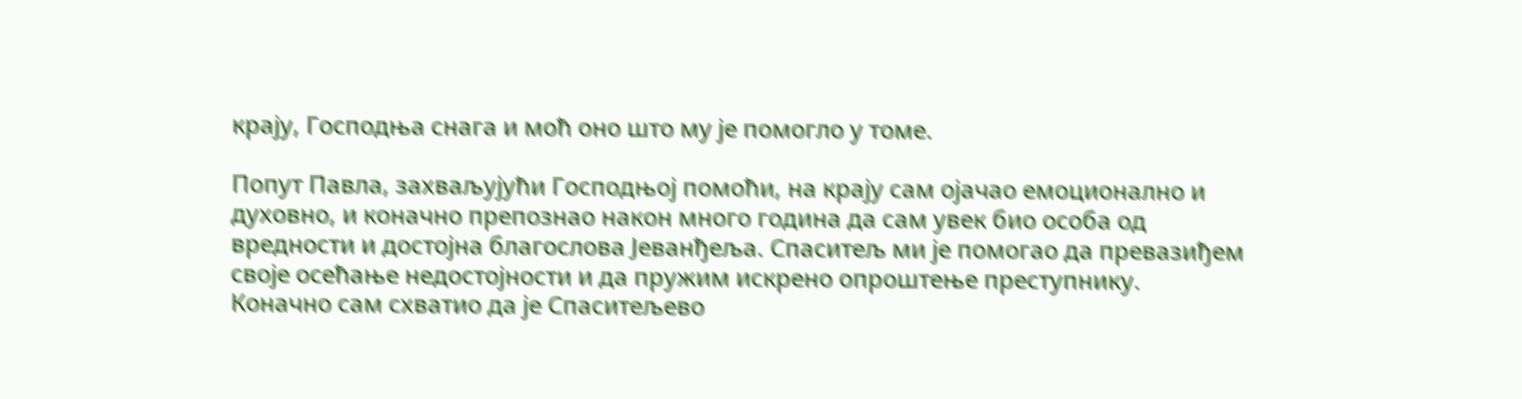крају, Господња снага и моћ оно што му је помогло у томе.

Попут Павла, захваљујући Господњој помоћи, на крају сам ојачао емоционално и духовно, и коначно препознао након много година да сам увек био особа од вредности и достојна благослова Јеванђеља. Спаситељ ми је помогао да превазиђем своје осећање недостојности и да пружим искрено опроштење преступнику. Коначно сам схватио да је Спаситељево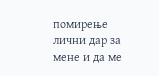помирење лични дар за мене и да ме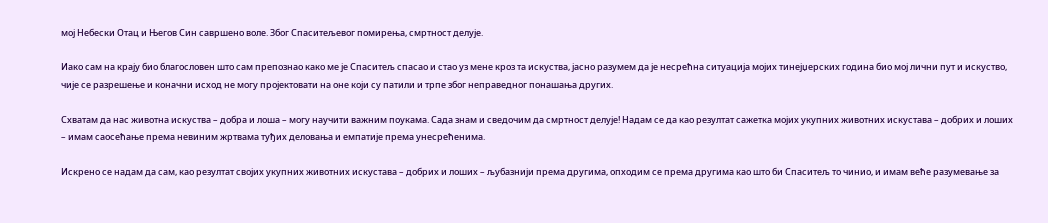мој Небески Отац и Његов Син савршено воле. Због Спаситељевог помирења, смртност делује.

Иако сам на крају био благословен што сам препознао како ме је Спаситељ спасао и стао уз мене кроз та искуства, јасно разумем да је несрећна ситуација мојих тинејџерских година био мој лични пут и искуство, чије се разрешење и коначни исход не могу пројектовати на оне који су патили и трпе због неправедног понашања других.

Схватам да нас животна искуства – добра и лоша – могу научити важним поукама. Сада знам и сведочим да смртност делује! Надам се да као резултат сажетка мојих укупних животних искустава – добрих и лоших – имам саосећање према невиним жртвама туђих деловања и емпатије према унесрећенима.

Искрено се надам да сам, као резултат својих укупних животних искустава – добрих и лоших – љубазнији према другима, опходим се према другима као што би Спаситељ то чинио, и имам веће разумевање за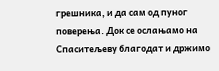грешника, и да сам од пуног поверења. Док се ослањамо на Спаситељеву благодат и држимо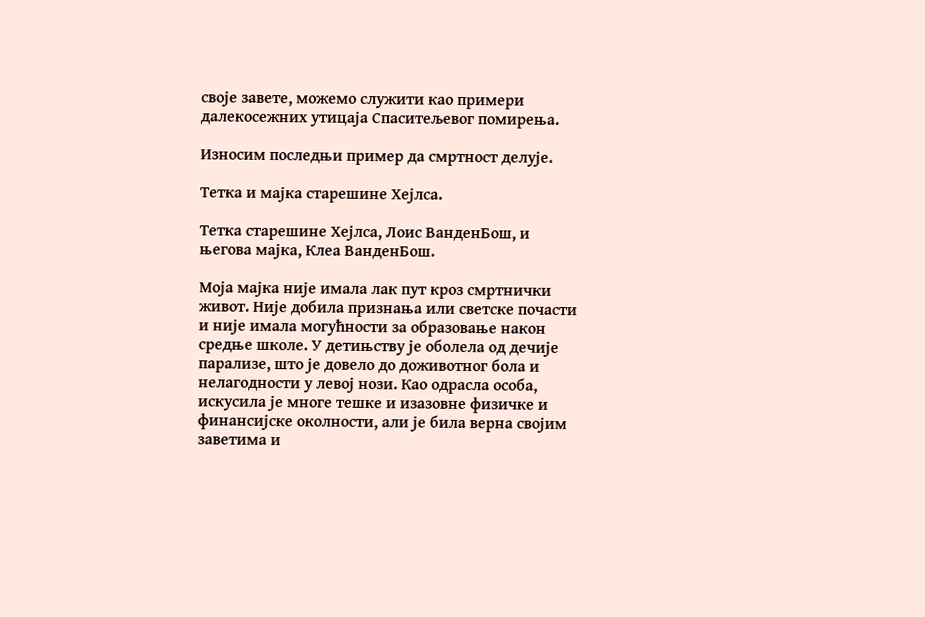своје завете, можемо служити као примери далекосежних утицаја Спаситељевог помирења.

Износим последњи пример да смртност делује.

Тетка и мајка старешине Хејлса.

Тетка старешине Хејлса, Лоис ВанденБош, и његова мајка, Клеа ВанденБош.

Моја мајка није имала лак пут кроз смртнички живот. Није добила признања или светске почасти и није имала могућности за образовање након средње школе. У детињству је оболела од дечије парализе, што је довело до доживотног бола и нелагодности у левој нози. Као одрасла особа, искусила је многе тешке и изазовне физичке и финансијске околности, али је била верна својим заветима и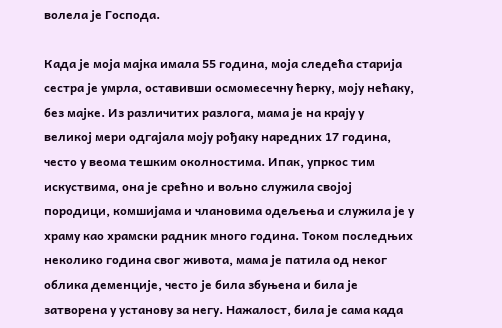волела је Господа.

Када је моја мајка имала 55 година, моја следећа старија сестра је умрла, оставивши осмомесечну ћерку, моју нећаку, без мајке. Из различитих разлога, мама је на крају у великој мери одгајала моју рођаку наредних 17 година, често у веома тешким околностима. Ипак, упркос тим искуствима, она је срећно и вољно служила својој породици, комшијама и члановима одељења и служила је у храму као храмски радник много година. Током последњих неколико година свог живота, мама је патила од неког облика деменције, често је била збуњена и била је затворена у установу за негу. Нажалост, била је сама када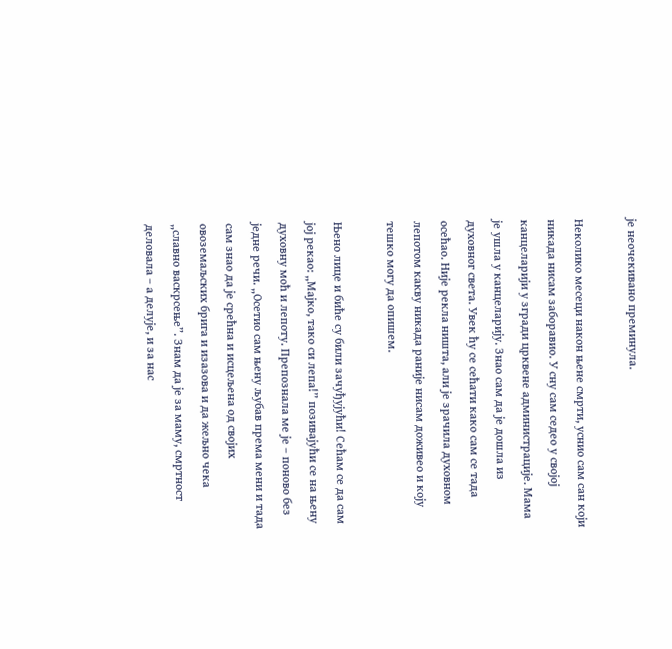је неочекивано преминула.

Неколико месеци након њене смрти, уснио сам сан који никада нисам заборавио. У сну сам седео у својој канцеларији у згради црквене администрације. Мама је ушла у канцеларију. Знао сам да је дошла из духовног света. Увек ћу се сећати како сам се тада осећао. Није рекла ништа, али је зрачила духовном лепотом какву никада раније нисам доживео и коју тешко могу да опишем.

Њено лице и биће су били зачуђујући! Сећам се да сам јој рекао: „Мајко, тако си лепа!” позивајући се на њену духовну моћ и лепоту. Препознала ме је – поново без једне речи. „Осетио сам њену љубав према мени и тада сам знао да је срећна и исцељена од својих овоземаљских брига и изазова и да жељно чека „славно васкрсење”. Знам да је за маму, смртност деловала – а делује, и за нас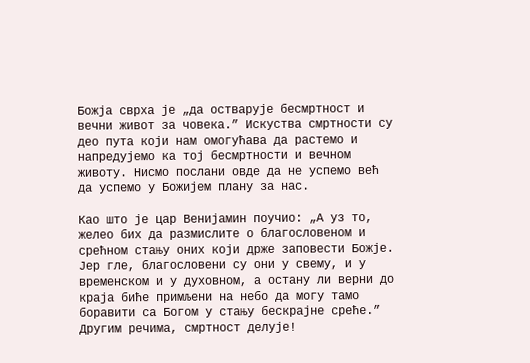Божја сврха је „да остварује бесмртност и вечни живот за човека.” Искуства смртности су део пута који нам омогућава да растемо и напредујемо ка тој бесмртности и вечном животу. Нисмо послани овде да не успемо већ да успемо у Божијем плану за нас.

Као што је цар Венијамин поучио: „А уз то, желео бих да размислите о благословеном и срећном стању оних који држе заповести Божје. Јер гле, благословени су они у свему, и у временском и у духовном, а остану ли верни до краја биће примљени на небо да могу тамо боравити са Богом у стању бескрајне среће.” Другим речима, смртност делује!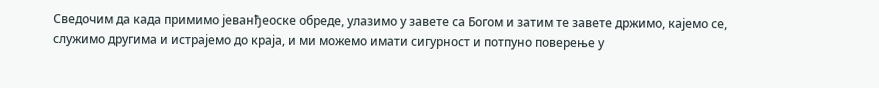Сведочим да када примимо јеванђеоске обреде, улазимо у завете са Богом и затим те завете држимо, кајемо се, служимо другима и истрајемо до краја, и ми можемо имати сигурност и потпуно поверење у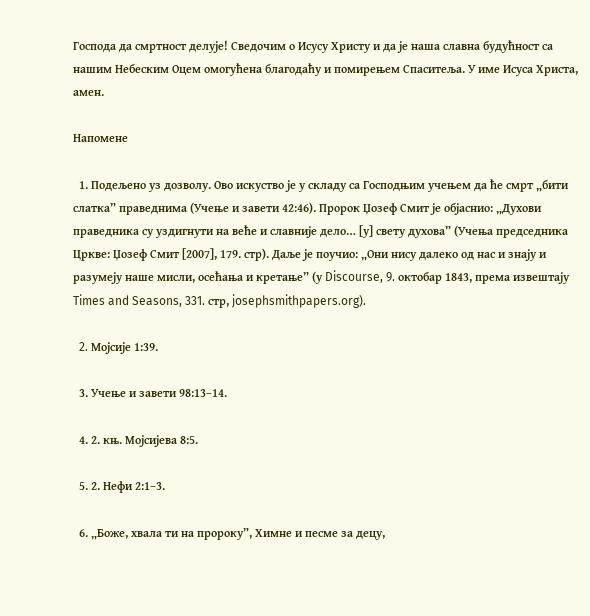Господа да смртност делује! Сведочим о Исусу Христу и да је наша славна будућност са нашим Небеским Оцем омогућена благодаћу и помирењем Спаситеља. У име Исуса Христа, амен.

Напомене

  1. Подељено уз дозволу. Ово искуство је у складу са Господњим учењем да ће смрт „бити слатка” праведнима (Учење и завети 42:46). Пророк Џозеф Смит је објаснио: „Духови праведника су уздигнути на веће и славније дело… [у] свету духова” (Учења председника Цркве: Џозеф Смит [2007], 179. стр). Даље је поучио: „Они нису далеко од нас и знају и разумеју наше мисли, осећања и кретање” (у Discourse, 9. октобар 1843, према извештају Times and Seasons, 331. стр, josephsmithpapers.org).

  2. Moјсије 1:39.

  3. Учење и завети 98:13–14.

  4. 2. књ. Мојсијева 8:5.

  5. 2. Нефи 2:1–3.

  6. „Боже, хвала ти на пророку”, Химне и песме за децу,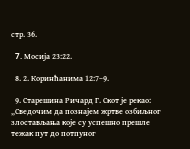стр. 36.

  7. Moсија 23:22.

  8. 2. Коринћанима 12:7–9.

  9. Старешина Ричард Г. Скот је рекао: „Сведочим да познајем жртве озбиљног злостављања које су успешно прешле тежак пут до потпуног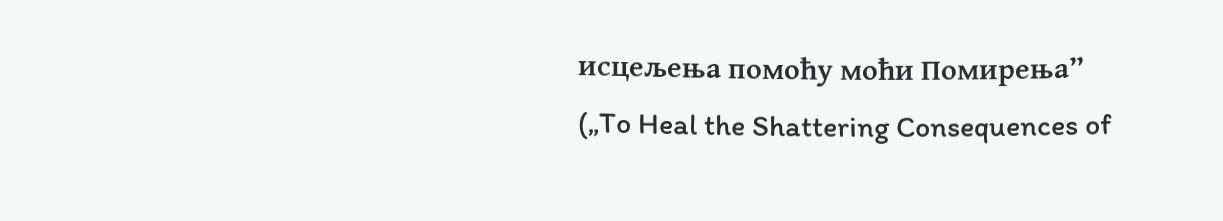исцељења помоћу моћи Помирења” („To Heal the Shattering Consequences of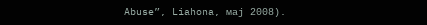Abuse”, Liahona, мај 2008).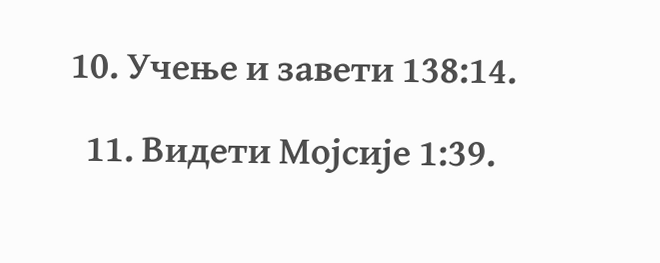10. Учење и завети 138:14.

  11. Видети Moјсије 1:39.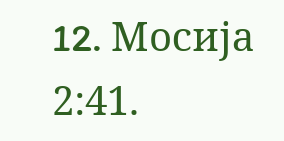12. Moсија 2:41.